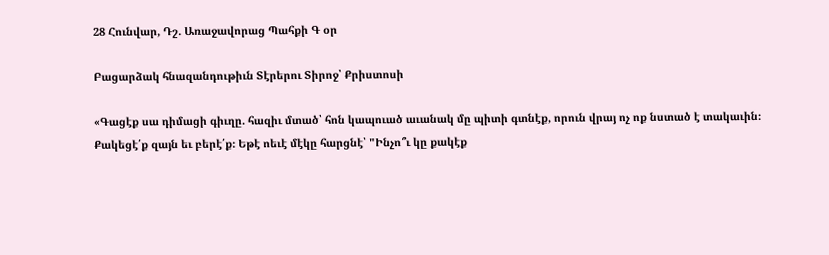28 Հունվար, Դշ. Առաջավորաց Պահքի Գ օր

Բացարձակ հնազանդութիւն Տէրերու Տիրոջ՝ Քրիստոսի

«Գացէք սա դիմացի գիւղը. հազիւ մտած՝ հոն կապուած աւանակ մը պիտի գտնէք, որուն վրայ ոչ ոք նստած է տակաւին։ Քակեցէ՛ք զայն եւ բերէ՛ք։ Եթէ ոեւէ մէկը հարցնէ՝ "Ինչո՞ւ կը քակէք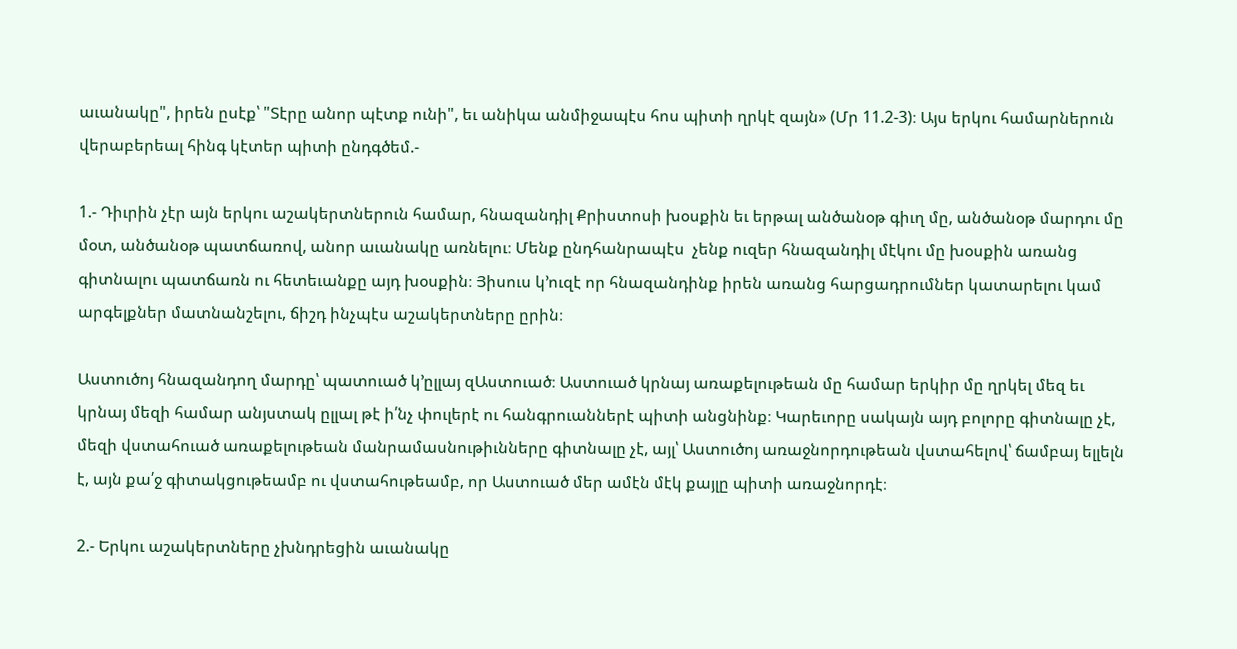աւանակը", իրեն ըսէք՝ "Տէրը անոր պէտք ունի", եւ անիկա անմիջապէս հոս պիտի ղրկէ զայն» (Մր 11.2-3)։ Այս երկու համարներուն վերաբերեալ հինգ կէտեր պիտի ընդգծեմ.-

1.- Դիւրին չէր այն երկու աշակերտներուն համար, հնազանդիլ Քրիստոսի խօսքին եւ երթալ անծանօթ գիւղ մը, անծանօթ մարդու մը մօտ, անծանօթ պատճառով, անոր աւանակը առնելու։ Մենք ընդհանրապէս  չենք ուզեր հնազանդիլ մէկու մը խօսքին առանց գիտնալու պատճառն ու հետեւանքը այդ խօսքին։ Յիսուս կ՚ուզէ որ հնազանդինք իրեն առանց հարցադրումներ կատարելու կամ արգելքներ մատնանշելու, ճիշդ ինչպէս աշակերտները ըրին։

Աստուծոյ հնազանդող մարդը՝ պատուած կ՚ըլլայ զԱստուած։ Աստուած կրնայ առաքելութեան մը համար երկիր մը ղրկել մեզ եւ կրնայ մեզի համար անյստակ ըլլալ թէ ի՛նչ փուլերէ ու հանգրուաններէ պիտի անցնինք։ Կարեւորը սակայն այդ բոլորը գիտնալը չէ, մեզի վստահուած առաքելութեան մանրամասնութիւնները գիտնալը չէ, այլ՝ Աստուծոյ առաջնորդութեան վստահելով՝ ճամբայ ելլելն է, այն քա՛ջ գիտակցութեամբ ու վստահութեամբ, որ Աստուած մեր ամէն մէկ քայլը պիտի առաջնորդէ։

2.- Երկու աշակերտները չխնդրեցին աւանակը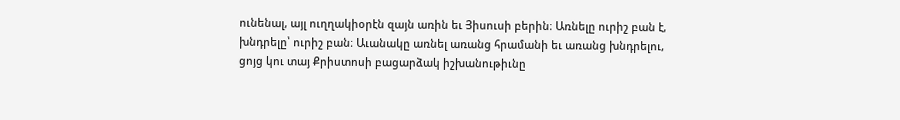ունենալ, այլ ուղղակիօրէն զայն առին եւ Յիսուսի բերին։ Առնելը ուրիշ բան է, խնդրելը՝ ուրիշ բան։ Աւանակը առնել առանց հրամանի եւ առանց խնդրելու, ցոյց կու տայ Քրիստոսի բացարձակ իշխանութիւնը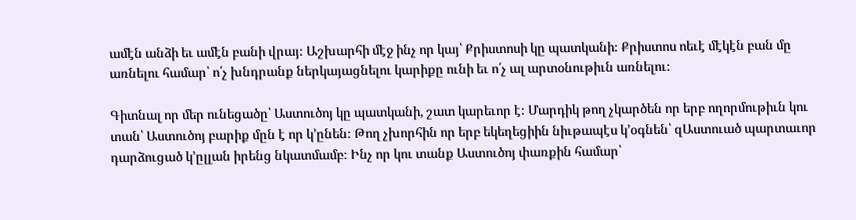ամէն անձի եւ ամէն բանի վրայ։ Աշխարհի մէջ ինչ որ կայ՝ Քրիստոսի կը պատկանի։ Քրիստոս ոեւէ մէկէն բան մը առնելու համար՝ ո՛չ խնդրանք ներկայացնելու կարիքը ունի եւ ո՛չ ալ արտօնութիւն առնելու։

Գիտնալ որ մեր ունեցածը՝ Աստուծոյ կը պատկանի, շատ կարեւոր է։ Մարդիկ թող չկարծեն որ երբ ողորմութիւն կու տան՝ Աստուծոյ բարիք մըն է որ կ՚ընեն։ Թող չխորհին որ երբ եկեղեցիին նիւթապէս կ՚օգնեն՝ զԱստուած պարտաւոր դարձուցած կ՚ըլլան իրենց նկատմամբ։ Ինչ որ կու տանք Աստուծոյ փառքին համար՝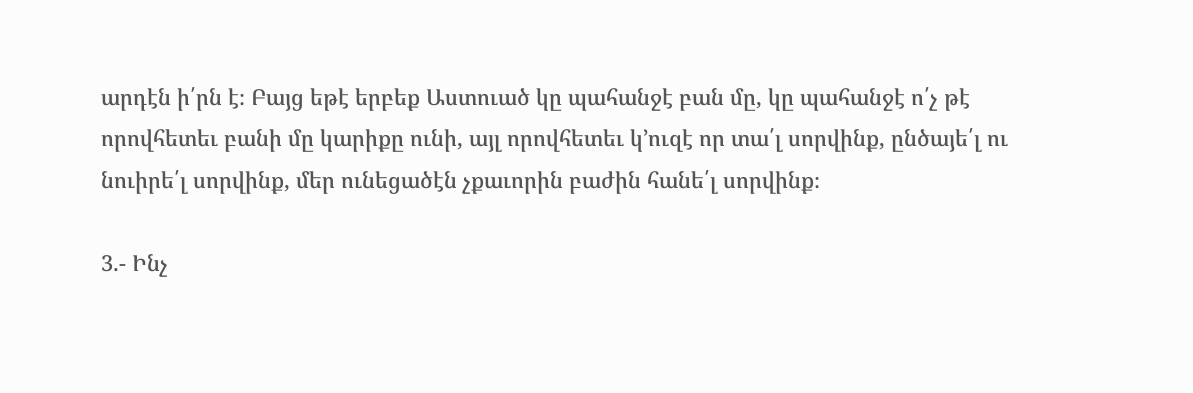արդէն ի՛րն է։ Բայց եթէ երբեք Աստուած կը պահանջէ բան մը, կը պահանջէ ո՛չ թէ որովհետեւ բանի մը կարիքը ունի, այլ որովհետեւ կ՚ուզէ որ տա՛լ սորվինք, ընծայե՛լ ու նուիրե՛լ սորվինք, մեր ունեցածէն չքաւորին բաժին հանե՛լ սորվինք։

3.- Ինչ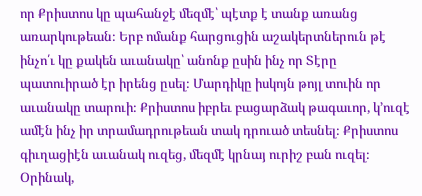որ Քրիստոս կը պահանջէ մեզմէ՝ պէտք է տանք առանց առարկութեան։ Երբ ոմանք հարցուցին աշակերտներուն թէ ինչո՛ւ կը քակեն աւանակը՝ անոնք ըսին ինչ որ Տէրը պատուիրած էր իրենց ըսել։ Մարդիկը իսկոյն թոյլ տուին որ աւանակը տարուի։ Քրիստոս իբրեւ բացարձակ թագաւոր, կ՚ուզէ ամէն ինչ իր տրամադրութեան տակ դրուած տեսնել։ Քրիստոս գիւղացիէն աւանակ ուզեց, մեզմէ կրնայ ուրիշ բան ուզել։ Օրինակ,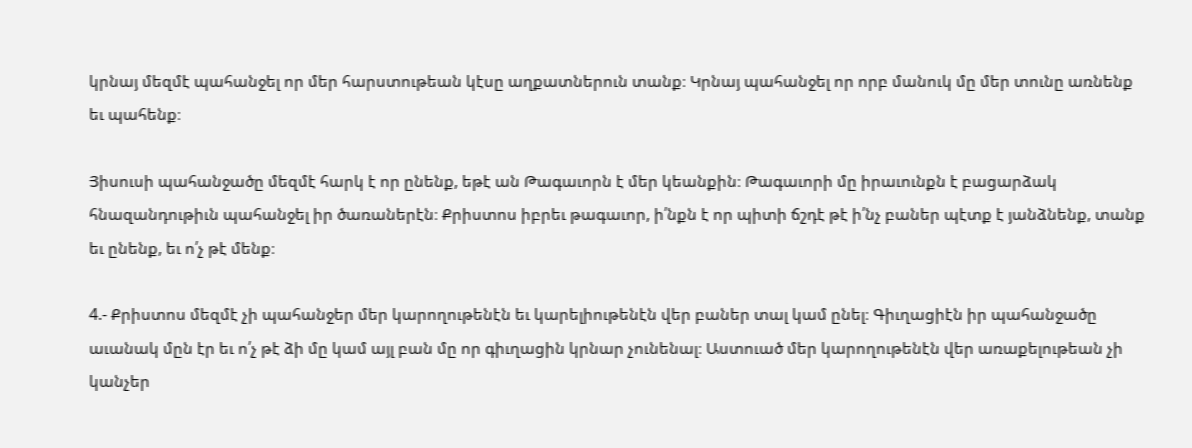կրնայ մեզմէ պահանջել որ մեր հարստութեան կէսը աղքատներուն տանք։ Կրնայ պահանջել որ որբ մանուկ մը մեր տունը առնենք եւ պահենք։

Յիսուսի պահանջածը մեզմէ հարկ է որ ընենք, եթէ ան Թագաւորն է մեր կեանքին։ Թագաւորի մը իրաւունքն է բացարձակ հնազանդութիւն պահանջել իր ծառաներէն։ Քրիստոս իբրեւ թագաւոր, ի՛նքն է որ պիտի ճշդէ թէ ի՛նչ բաներ պէտք է յանձնենք, տանք եւ ընենք, եւ ո՛չ թէ մենք։

4.- Քրիստոս մեզմէ չի պահանջեր մեր կարողութենէն եւ կարելիութենէն վեր բաներ տալ կամ ընել։ Գիւղացիէն իր պահանջածը աւանակ մըն էր եւ ո՛չ թէ ձի մը կամ այլ բան մը որ գիւղացին կրնար չունենալ։ Աստուած մեր կարողութենէն վեր առաքելութեան չի կանչեր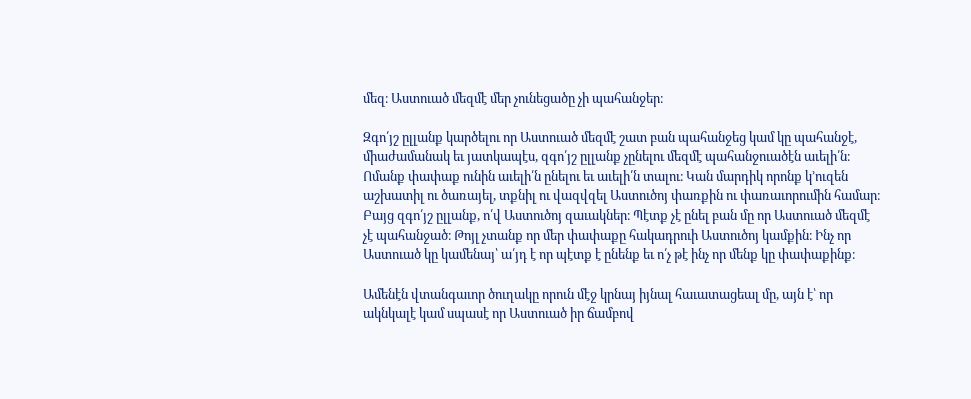մեզ։ Աստուած մեզմէ մեր չունեցածը չի պահանջեր։

Զգո՛յշ ըլլանք կարծելու որ Աստուած մեզմէ շատ բան պահանջեց կամ կը պահանջէ, միաժամանակ եւ յատկապէս, զգո՛յշ ըլլանք չընելու մեզմէ պահանջուածէն աւելի՛ն։ Ոմանք փափաք ունին աւելի՛ն ընելու եւ աւելի՛ն տալու։ Կան մարդիկ որոնք կ՚ուզեն աշխատիլ ու ծառայել, տքնիլ ու վազվզել Աստուծոյ փառքին ու փառաւորումին համար։ Բայց զգո՛յշ ըլլանք, ո՛վ Աստուծոյ զաւակներ։ Պէտք չէ ընել բան մը որ Աստուած մեզմէ չէ պահանջած։ Թոյլ չտանք որ մեր փափաքը հակադրուի Աստուծոյ կամքին։ Ինչ որ Աստուած կը կամենայ՝ ա՛յդ է որ պէտք է ընենք եւ ո՛չ թէ ինչ որ մենք կը փափաքինք։

Ամենէն վտանգաւոր ծուղակը որուն մէջ կրնայ իյնալ հաւատացեալ մը, այն է՝ որ ակնկալէ կամ սպասէ որ Աստուած իր ճամբով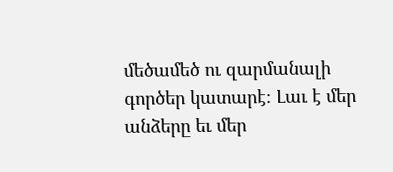մեծամեծ ու զարմանալի գործեր կատարէ։ Լաւ է մեր անձերը եւ մեր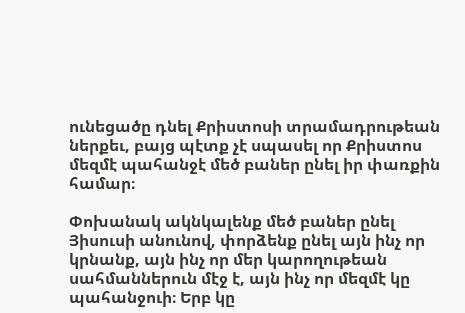ունեցածը դնել Քրիստոսի տրամադրութեան ներքեւ, բայց պէտք չէ սպասել որ Քրիստոս մեզմէ պահանջէ մեծ բաներ ընել իր փառքին համար։

Փոխանակ ակնկալենք մեծ բաներ ընել Յիսուսի անունով, փորձենք ընել այն ինչ որ կրնանք, այն ինչ որ մեր կարողութեան սահմաններուն մէջ է, այն ինչ որ մեզմէ կը պահանջուի։ Երբ կը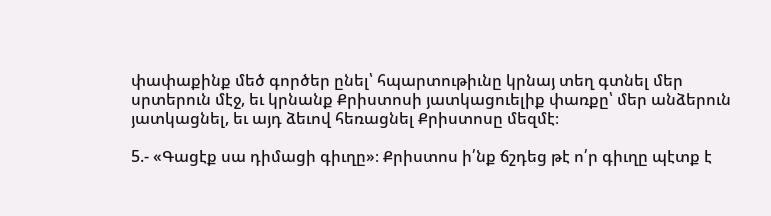փափաքինք մեծ գործեր ընել՝ հպարտութիւնը կրնայ տեղ գտնել մեր սրտերուն մէջ, եւ կրնանք Քրիստոսի յատկացուելիք փառքը՝ մեր անձերուն յատկացնել, եւ այդ ձեւով հեռացնել Քրիստոսը մեզմէ։

5.- «Գացէք սա դիմացի գիւղը»։ Քրիստոս ի՛նք ճշդեց թէ ո՛ր գիւղը պէտք է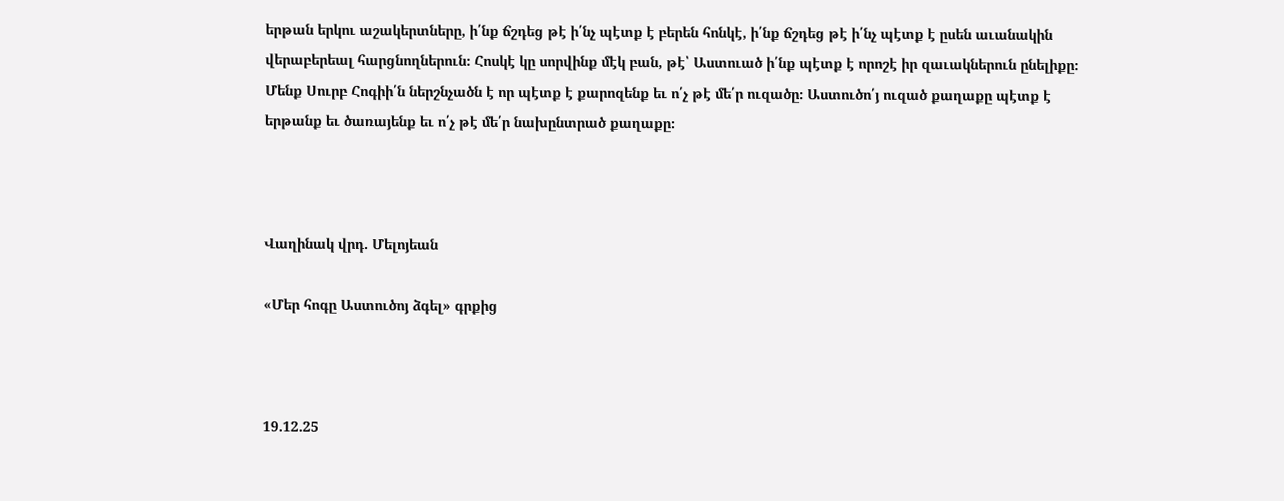երթան երկու աշակերտները, ի՛նք ճշդեց թէ ի՛նչ պէտք է բերեն հոնկէ, ի՛նք ճշդեց թէ ի՛նչ պէտք է ըսեն աւանակին վերաբերեալ հարցնողներուն։ Հոսկէ կը սորվինք մէկ բան, թէ՝ Աստուած ի՛նք պէտք է որոշէ իր զաւակներուն ընելիքը։ Մենք Սուրբ Հոգիի՛ն ներշնչածն է որ պէտք է քարոզենք եւ ո՛չ թէ մե՛ր ուզածը։ Աստուծո՛յ ուզած քաղաքը պէտք է երթանք եւ ծառայենք եւ ո՛չ թէ մե՛ր նախընտրած քաղաքը։



Վաղինակ վրդ. Մելոյեան

«Մեր հոգը Աստուծոյ ձգել» գրքից



19.12.25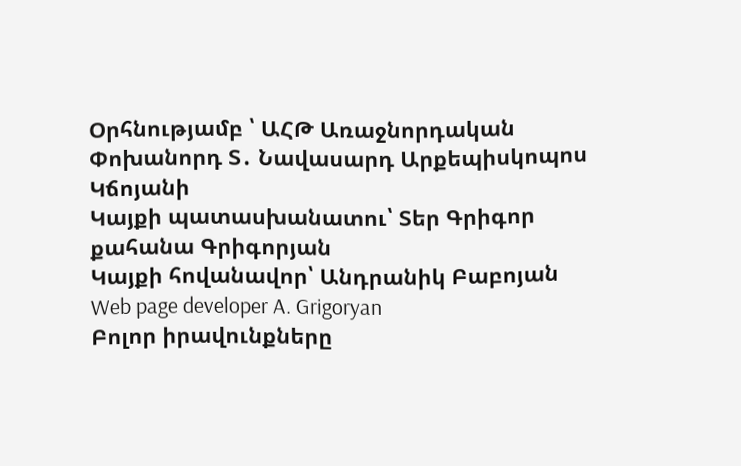Օրհնությամբ ՝ ԱՀԹ Առաջնորդական Փոխանորդ Տ․ Նավասարդ Արքեպիսկոպոս Կճոյանի
Կայքի պատասխանատու՝ Տեր Գրիգոր քահանա Գրիգորյան
Կայքի հովանավոր՝ Անդրանիկ Բաբոյան
Web page developer A. Grigoryan
Բոլոր իրավունքները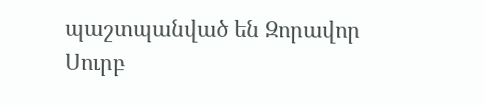պաշտպանված են Զորավոր Սուրբ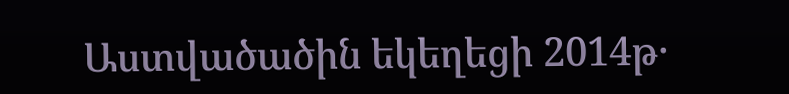Աստվածածին եկեղեցի 2014թ․